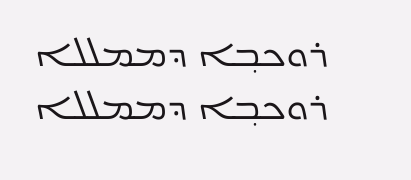ܪܘܟܒ݂ܐ ܕܡܡܠܠܐ
ܪܘܟܒ݂ܐ ܕܡܡܠܠܐ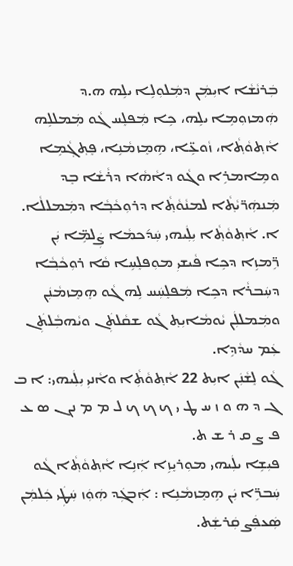ܒܲܪܢܵܫܵܐ ܐܝܼܡܲܢ ܕܡܲܠܘܼܠܹܐ ܝܠܹܗ ܗ.ܕ ܗܲܡܙܘܼܡܹܐ ܝܠܹܗ، ܟܹܐ ܡܲܦܠܸܚ ܓܵܘ ܡܲܡܠܠܹܗ ܐܵܬ݂ܘܵܬ݂ܵܐ، ܙܵܘܥܹ̈ܐ، ܗܹܡܸܙܡܵܢܹܐ، ܦܸܬ݂ܓ݂ܵܡܹܐ ܘܡܹܐܡܪܹܐ ܘܓܵܘ ܕܐܵܗܵܐ ܕܪܵܫܵܐ ܒܸܕ ܡܲܢܗܲܪ̈ܝܵܬ݂ܵܐ ܠܡܢܵܘܵܬ݂ܵܐ ܕܪܘܼܟܵܒ݂ܵܐ ܕܡܲܡܠܠܵܐ.
ܐ. ܐܵܬ݂ܘܵܬ݂ܵܐ ܝܼܠܲܝܗܝ ܚܲܕ݇ܟܡܵܐ ܨܲܠܡܹ̈ܐ ܝܲܢ ܪܹ̈ܡܙܹܐ ܕܟܹܐ ܦܵܝܫܝܼ ܡܘܼܦܠܸܚܹܐ ܩܵܐ ܪܘܼܟܵܒ݂ܵܐ ܕܚܲܒܪܵܐ ܕܟܹܐ ܡܲܦܠܸܚܲܚ ܠܹܗ ܓܵܘ ܗܸܡܸܙܡܵܢܲܢ ܘܡܲܡܠܠܲܢ ܝܵܘܡܵܐܝܼܬ݂ ܓܵܘ ܫܩܵܠܬܲܢ ܘܝܵܗܒܼܵܠܬܲܢ ܥܲܡ ܚܕܵܕܹܐ.
ܓܵܘ ܠܸܫܵܢܲܢ ܐܝܼܬ 22 ܐܵܬ݂ܘܵܬܼܵܐ ܘܐܵܢܝܼ ܝܼܠܲܝܗܝ: ܐ ܒ ܓ ܕ ܗ ܘ ܙ ܚ ܛ ܝ ܟ ܟ ܟ ܠ ܡ ܡ ܢܢ ܢ ܣ ܥ ܦ ܨ ܩ ܪ ܫ ܬ.
ܦܝܼܫܹܐ ܝܠܲܝܗܝ ܡܘܼܪܝܸܙܹܐ ܐܲܢܹܐ ܐܵܬ݂ܘܵܬ݂ܵܐ ܓܵܘ ܚܲܒܪܹ̈ܐ ܝܲܢ ܗܹܡܸܙܡܵܢܹܐ : ܐܲܒܓܲܕ ܗܲܘܲܙ ܚܲܛܲܝ ܟܲܠܡܲܢ ܣܲܥܦܲܨ ܩܲܪܫܲܬ.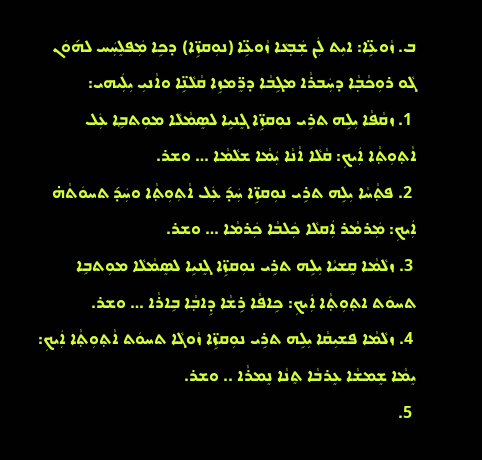ܒ. ܙܵܘܥܹ̈ܐ: ܐܝܼܬ ܠܲܢ ܫܲܒ݂ܥܵܐ ܙܵܘܥܹ̈ܐ (ܢܘܼܩܙܹ̈ܐ) ܕܟܹܐ ܡܲܦܠܸܚܲܚ ܠܗ݇ܘܿܢ ܓܵܘ ܪܘܼܟܵܒ݂ܵܐ ܕܚܲܒܪܵܐ ܡܓܹܒܵܐ ܕܪܸ̈ܡܙܹܐ ܩܵܠܵܢܹ̈ܐ ܘܐܵܢܝܼ ܝܼܠܲܝܗܝ:
 1. ܙܩܵܦܵܐ ܝܼܠܹܗ ܬܪܹܝ ܢܘܼܩܙܹ̈ܐ ܓܸܢܝܹܐ ܠܣܸܡܵܠܵܐ ܡܘܼܬܒܹ݂ܐ ܥܲܠ ܐܵܬ݂ܘܼܬ݂ܵܐ ܐܲܝܟܼ: ܩܵܠܵܐ ܐܵܢܵܐ ܝܲܡܵܐ ܫܠܵܡܵܐ … ܘܫܪ.
 2. ܦܬ݂ܵܚܵܐ ܝܼܠܹܗ ܬܪܹܝ ܢܘܼܩܙܹ̈ܐ ܚܲܕ݇ ܥܲܠ ܐܵܬܼܘܼܬ݂ܵܐ ܘܚܲܕ݇ ܬܚܘܿܬܵܗ̇ ܐܲܝܟܼ: ܡܲܪܡܵܪ ܐܲܩܠܵܐ ܟܲܠܒܵܐ ܟܲܪܡܵܐ … ܘܫܪ.
 3. ܙܠܵܡܵܐ ܩܸܫܝܵܐ ܝܼܠܹܗ ܬܪܹܝ ܢܘܼܩܙܹ̈ܐ ܓܸܢܝܹܐ ܠܣܸܡܵܠܵܐ ܡܘܼܬܒܹܐ ܬܚܘܿܬ ܐܬ݂ܘܼܬ݂ܵܐ ܐܲܝܟܼ: ܟܹܐܦܵܐ ܪܹܫܵܐ ܕܹܐܒ݂ܵܐ ܒܹܐܪܵܐ … ܘܫܪ.
 4. ܙܠܵܡܵܐ ܦܫܝܼܩܵܐ ܝܼܠܹܗ ܬܪܹܝ ܢܘܼܩܙܹ̈ܐ ܙܵܘܓܵܐ ܬܚܘܿܬ ܐܵܬ݂ܘܼܬ݂ܵܐ ܐܲܝܟܼ: ܝܸܡܵܐ ܫܸܡܫܵܐ ܥܸܪܒܵܐ ܬܸܢܵܐ ܢܸܡܪܵܐ .. ܘܫܪ.
 5.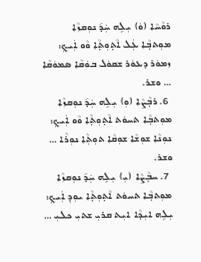ܪܘܵܚܵܐ (ܘܿ) ܝܼܠܹܗ ܚܲܕ݇ ܢܘܼܩܙܵܐ ܡܘܼܬܒ݂ܵܐ ܥܲܠ ܐܵܬ݂ܘܼܬ݂ܵܐ ܘܵܘ ܐܲܝܟܼ: ܙܡܘܿܪ ܕܥܘܿܪ ܫܩܘܿܠ ܒܘܿܩܵܐ ܣܡܘܿܩܵܐ … ܘܫܪ.
 6. ܪܒ݂ܵܨܵܐ (ܘܼ) ܝܼܠܹܗ ܚܲܕ݇ ܢܘܼܩܙܵܐ ܡܘܼܬܒ݂ܵܐ ܬܚܘܿܬ ܐܵܬ݂ܘܼܬ݂ܵܐ ܘܵܘ ܐܲܝܟܼ: ܢܘܼܢܵܐ ܫܘܼܫܵܐ ܫܘܼܩܵܐ ܬܘܼܬܼܵܐ ܢܘܼܪܵܐ … ܘܫܪ.
 7. ܚܒ݂ܵܨܵܐ (ܝܼ) ܝܼܠܹܗ ܚܲܕ݇ ܢܘܼܩܙܵܐ ܡܘܼܬܒ݂ܵܐ ܬܚܘܿܬ ܐܵܬ݂ܘܼܬ݂ܵܐ ܝܘܼܕܼ ܐܲܝܟܼ: ܝܼܠܹܗ ܐܝܼܕܵܐ ܐܝܼܬ ܩܪܝܼ ܫܬܝܼ ܟܠܝܼ …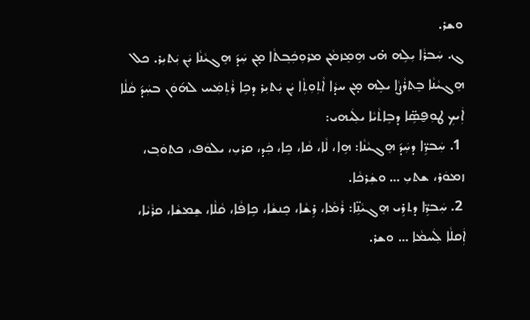ܘܫܪ.
ܓ. ܚܲܒܪܵܐ ܝܼܠܹܗ ܗ̇ܝ ܗܹܡܸܙܡܵܢ ܡܪܘܼܟܲܒ݂ܬܵܐ ܡ̣ܢ ܚܲܕ݇ ܗܸܓܝܵܢܵܐ ܝܲܢ ܝܲܬܝܼܪ. ܟܠ ܗܸܓܝܵܢܵܐ ܒܸܬܪܵܨܵܐ ܝܠܹܗ ܡ̣ܢ ܚܕܵܐ ܐܵܬܼܘܼܬܼܵܐ ܝܲܢ ܝܲܬܝܼܪ ܕܟܹܐ ܪܵܬܼܡܲܚ ܠܗ݇ܘܿܢ ܒܚܲܕ݇ ܩܵܠܵܐ ܐܲܝܟܼ ܛܘܼܦ̮ܣܹ̈ܐ ܕܒܹܐܬܵܝܵܐ ܝܠܲܝܗܝ:
 1. ܚܲܒܪܹ̈ܐ ܕܚܲܕ݇ ܗܸܓܝܵܢܵܐ: ܗܹܐ، ܠܵܐ، ܩܵܐ، ܟܹܐ، ܟܲܕ، ܩܪܝܼ، ܝܠܘܿܦ، ܟܬܘܿܒ݂، ܙܡܘܿܪ، ܫܬܝܼ … ܘܫܲܪܟܵܐ.
 2. ܚܲܒܪܹ̈ܐ ܕܬܪܹܝ ܗܸܓܝܵܢܹ̈ܐ: ܪܵܡܵܐ، ܪܹܫܵܐ، ܟܸܢܫܵܐ، ܟܹܐܦܵܐ، ܩܵܠܵܐ، ܫܸܡܫܵܐ، ܩܪܵܝܵܐ، ܐܲܩܠܵܐ ܠܲܚܡܵܐ … ܘܫܪ.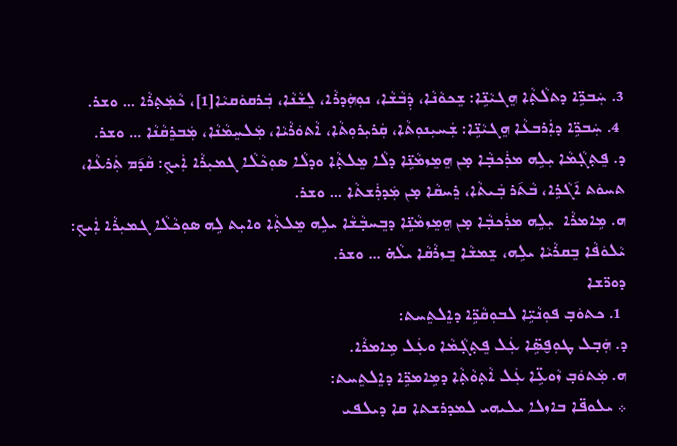3. ܚܲܒܪܹ̈ܐ ܕܬܠܵܬ݂ܵܐ ܗܸܓܝܵܢܹ̈ܐ: ܫܸܟܘܵܢܵܐ، ܕܲܒܵܫܵܐ، ܢܘܼܗܲܕܪܵܐ، ܠܸܫܵܢܵܐ، ܒܲܪܩܘܿܩܝܵܐ[1]، ܟܵܡܲܬ݂ܪܵܐ … ܘܫܪ.
 4. ܚܲܒܪܹ̈ܐ ܕܐܲܪܒܥܵܐ ܗܸܓܝܵܢܹ̈ܐ: ܫܲܚܝܼܢܘܼܬܵܐ، ܩܲܪܝܼܪܘܼܬܵܐ، ܐܵܬܘܿܪܵܝܵܐ، ܡܲܠܚܸܡܵܢܵܐ، ܡܲܒܪܸܩܵܢܵܐ … ܘܫܪ.
ܕ. ܦܸܬ݂ܓ݂ܵܡܵܐ ܝܼܠܹܗ ܡܪܲܟܒ݂ܵܐ ܡ̣ܢ ܗܸܡܸܙܡܵܢܹ̈ܐ ܕܠܵܐ ܡܸܠܬ݂ܵܐ ܘܕܠܵܐ ܣܘܼܟܵܠܵܐ ܓܡܝܼܪܵܐ ܐܲܝܟܼ: ܩܵܕ݇ܡ ܬܲܪܥܵܐ، ܬܚܘܿܬ ܐ݇ܓܵܪܹܐ، ܒܵܬ݇ܪ ܒܲܝܬܵܐ، ܪܸܚܩܵܐ ܡ̣ܢ ܡܲܕܪܲܫܬܵܐ … ܘܫܪ.
ܗ. ܡܹܐܡܪܵܐ  ܝܼܠܹܗ ܡܪܲܟܒ݂ܵܐ ܡ̣ܢ ܗܸܡܸܙܡܵܢܹ̈ܐ ܕܒܸܚܒ݂ܵܫܵܐ ܝܠܹܗ ܡܸܠܬ݂ܵܐ ܘܐܝܼܬ ܠܹܗ ܣܘܼܟܵܠܵܐ ܓܡܝܼܪܵܐ ܐܲܝܟܼ: ܝܵܠܘܿܦܵܐ ܒܸܩܪܵܝܵܐ ܝܠܹܗ، ܫܸܡܫܵܐ ܒܸܙܪܵܩܵܐ ܝܠܵܗ̇ … ܘܫܪ.
ܕܘܪ̈ܫܐ
 1. ܟܬܘܿܒ݂ ܦܘܼܢܵܝܹ̈ܐ ܠܒܘܼܩܵܪܹ̈ܐ ܕܐܸܠܬܸܚܬ:
ܕ. ܗܲܒ݂ܠ ܛܘܼܦ̮ܣܹ̈ܐ ܥܲܠ ܦܸܬ݂ܓ݂ܵܡܵܐ ܘܥܲܠ ܡܹܐܡܪܵܐ.
ܗ. ܡܲܬܘܿܒ݂ ܙܵܘܥܹ̈ܐ ܥܲܠ ܐܵܬ݂ܘܵܬ݂ܵܐ ܕܡܹܐܡܪܹ̈ܐ ܕܐܸܠܬܸܚܬ:
܀ ܝܠܘܦ̈ܐ ܒܐܙܠܐ ܝܠܝܗܝ ܠܡܕܪܫܬܐ ܩܐ ܕܝܠܦܝ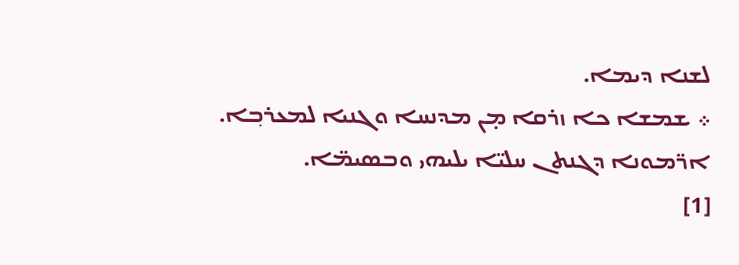ܠܫܢܐ ܕܝܡܐ.
܀ ܫܡܫܐ ܟܐ ܙܪܩܐ ܡ̣ܢ ܡܕܢܚܐ ܘܓܢܝܐ ܠܡܥܪܒ݂ܐ.
ܐܪ̈ܡܘܢܐ ܕܓܢܬܢ ܚܠܝ̈ܐ ܝܠܝܗܝ ܘܒܣܝܡ̈ܐ.
[1]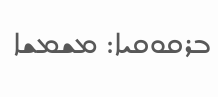ܒܪܩܘܩܝܐ: ܡܫܡܫܐ